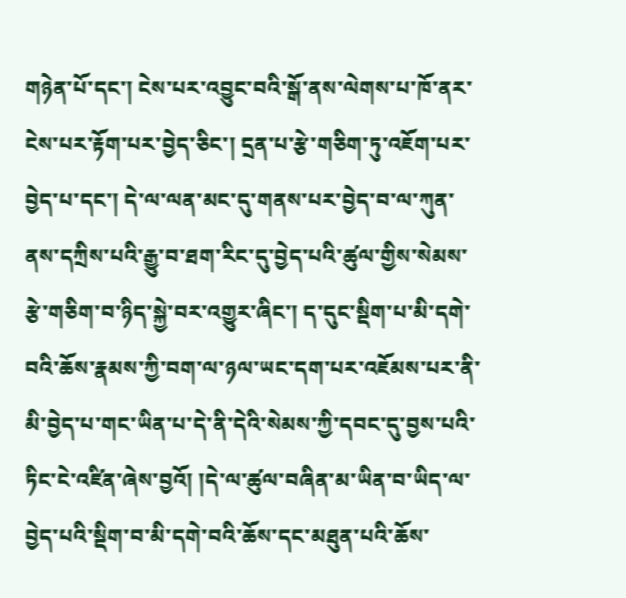གཉེན་པོ་དང་། ངེས་པར་འབྱུང་བའི་སྒོ་ནས་ལེགས་པ་ཁོ་ནར་ངེས་པར་རྟོག་པར་བྱེད་ཅིང་། དྲན་པ་རྩེ་གཅིག་ཏུ་འཇོག་པར་བྱེད་པ་དང་། དེ་ལ་ལན་མང་དུ་གནས་པར་བྱེད་བ་ལ་ཀུན་ནས་དཀྲིས་པའི་རྒྱུ་བ་ཐག་རིང་དུ་བྱེད་པའི་ཚུལ་གྱིས་སེམས་རྩེ་གཅིག་བ་ཉིད་སྐྱེ་བར་འགྱུར་ཞིང་། ད་དུང་སྡིག་པ་མི་དགེ་བའི་ཆོས་རྣམས་ཀྱི་བག་ལ་ཉལ་ཡང་དག་པར་འཇོམས་པར་ནི་མི་བྱེད་པ་གང་ཡིན་པ་དེ་ནི་དེའི་སེམས་ཀྱི་དབང་དུ་བྱས་པའི་ཏིང་ངེ་འཛིན་ཞེས་བྱའོ། །དེ་ལ་ཚུལ་བཞིན་མ་ཡིན་བ་ཡིད་ལ་བྱེད་པའི་སྡིག་བ་མི་དགེ་བའི་ཆོས་དང་མཐུན་པའི་ཆོས་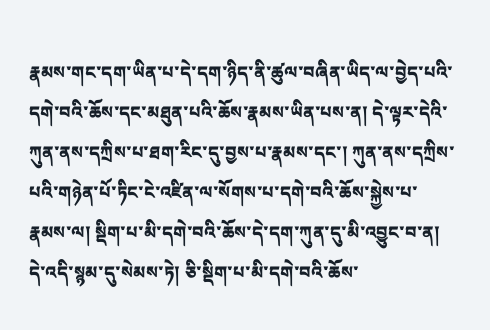རྣམས་གང་དག་ཡིན་པ་དེ་དག་ཉིད་ནི་ཚུལ་བཞིན་ཡིད་ལ་བྱེད་པའི་དགེ་བའི་ཆོས་དང་མཐུན་པའི་ཆོས་རྣམས་ཡིན་པས་ན། དེ་ལྟར་དེའི་ཀུན་ནས་དཀྲིས་པ་ཐག་རིང་དུ་བྱས་པ་རྣམས་དང་། ཀུན་ནས་དཀྲིས་པའི་གཉེན་པོ་ཏིང་ངེ་འཛིན་ལ་སོགས་པ་དགེ་བའི་ཆོས་སྐྱེས་པ་རྣམས་ལ། སྡིག་པ་མི་དགེ་བའི་ཆོས་དེ་དག་ཀུན་དུ་མི་འབྱུང་བ་ན། དེ་འདི་སྙམ་དུ་སེམས་ཏེ། ཅི་སྡིག་པ་མི་དགེ་བའི་ཆོས་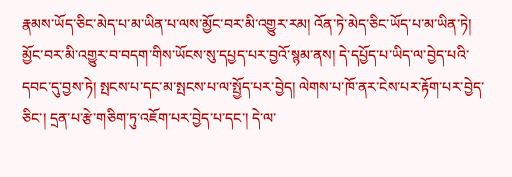རྣམས་ཡོད་ཅིང་མེད་པ་མ་ཡིན་པ་ལས་མྱོང་བར་མི་འགྱུར་རམ། འོན་ཏེ་མེད་ཅིང་ཡོད་པ་མ་ཡིན་ཏེ། མྱོང་བར་མི་འགྱུར་བ་བདག་གིས་ཡོངས་སུ་དཔྱད་པར་བྱའོ་སྙམ་ནས། དེ་དཔྱོད་པ་ཡིད་ལ་བྱེད་པའི་དབང་དུ་བྱས་ཏེ། སྤངས་པ་དང་མ་སྤངས་པ་ལ་སྤྱོད་པར་བྱེད། ལེགས་པ་ཁོ་ནར་ངེས་པར་རྟོག་པར་བྱེད་ཅིང་། དྲན་པ་རྩེ་གཅིག་ཏུ་འཇོག་པར་བྱེད་པ་དང་། དེ་ལ་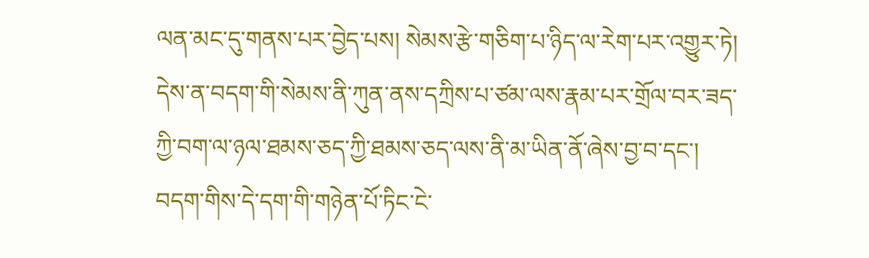ལན་མང་དུ་གནས་པར་བྱེད་པས། སེམས་རྩེ་གཅིག་པ་ཉིད་ལ་རེག་པར་འགྱུར་ཏེ། དེས་ན་བདག་གི་སེམས་ནི་ཀུན་ནས་དཀྲིས་པ་ཙམ་ལས་རྣམ་པར་གྲོལ་བར་ཟད་ཀྱི་བག་ལ་ཉལ་ཐམས་ཅད་ཀྱི་ཐམས་ཅད་ལས་ནི་མ་ཡིན་ནོ་ཞེས་བྱ་བ་དང་། བདག་གིས་དེ་དག་གི་གཉེན་པོ་ཏིང་ངེ་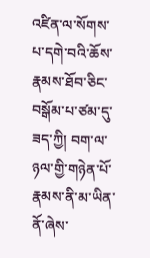འཛིན་ལ་སོགས་པ་དགེ་བའི་ཆོས་རྣམས་ཐོབ་ཅིང་བསྒོམ་པ་ཙམ་དུ་ཟད་ཀྱི། བག་ལ་ཉལ་གྱི་གཉེན་པོ་རྣམས་ནི་མ་ཡིན་ནོ་ཞེས་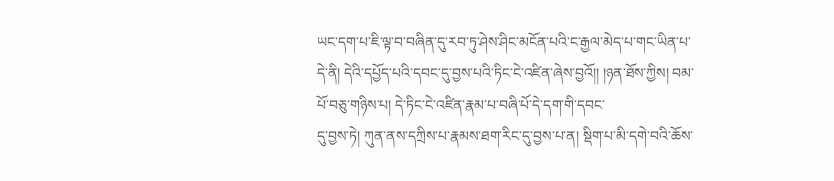ཡང་དག་པ་ཇི་ལྟ་བ་བཞིན་དུ་རབ་ཏུ་ཤེས་ཤིང་མངོན་པའི་ང་རྒྱལ་མེད་པ་གང་ཡིན་པ་དེ་ནི། དེའི་དཔྱོད་པའི་དབང་དུ་བྱས་པའི་ཏིང་ངེ་འཛིན་ཞེས་བྱའོ།། །ཉན་ཐོས་ཀྱིས། བམ་པོ་བཅུ་གཉིས་པ། དེ་ཏིང་ངེ་འཛིན་རྣམ་པ་བཞི་པོ་དེ་དག་གི་དབང་
དུ་བྱས་ཏེ། ཀུན་ནས་དཀྲིས་པ་རྣམས་ཐག་རིང་དུ་བྱས་པ་ན། སྡིག་པ་མི་དགེ་བའི་ཆོས་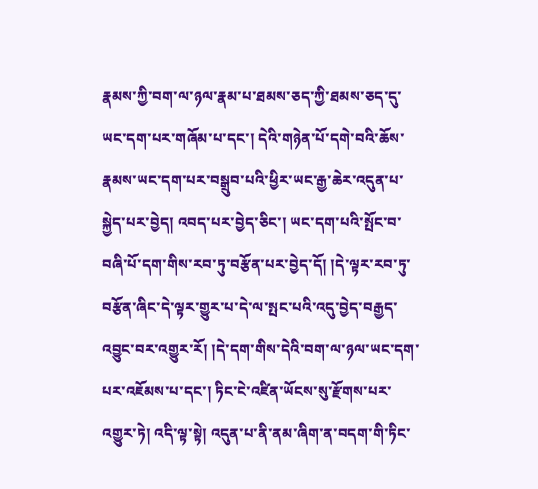རྣམས་ཀྱི་བག་ལ་ཉལ་རྣམ་པ་ཐམས་ཅད་ཀྱི་ཐམས་ཅད་དུ་ཡང་དག་པར་གཞོམ་པ་དང་། དེའི་གཉེན་པོ་དགེ་བའི་ཆོས་རྣམས་ཡང་དག་པར་བསྒྲུབ་པའི་ཕྱིར་ཡང་རྒྱ་ཆེར་འདུན་པ་སྐྱེད་པར་བྱེད། འབད་པར་བྱེད་ཅིང་། ཡང་དག་པའི་སྤོང་བ་བཞི་པོ་དག་གིས་རབ་ཏུ་བརྩོན་པར་བྱེད་དོ། །དེ་ལྟར་རབ་ཏུ་བརྩོན་ཞིང་དེ་ལྟར་གྱུར་པ་དེ་ལ་སྤང་པའི་འདུ་བྱེད་བརྒྱད་འབྱུང་བར་འགྱུར་རོ། །དེ་དག་གིས་དེའི་བག་ལ་ཉལ་ཡང་དག་པར་འཇོམས་པ་དང་། ཏིང་ངེ་འཛིན་ཡོངས་སུ་རྫོགས་པར་འགྱུར་ཏེ། འདི་ལྟ་སྟེ། འདུན་པ་ནི་ནམ་ཞིག་ན་བདག་གི་ཏིང་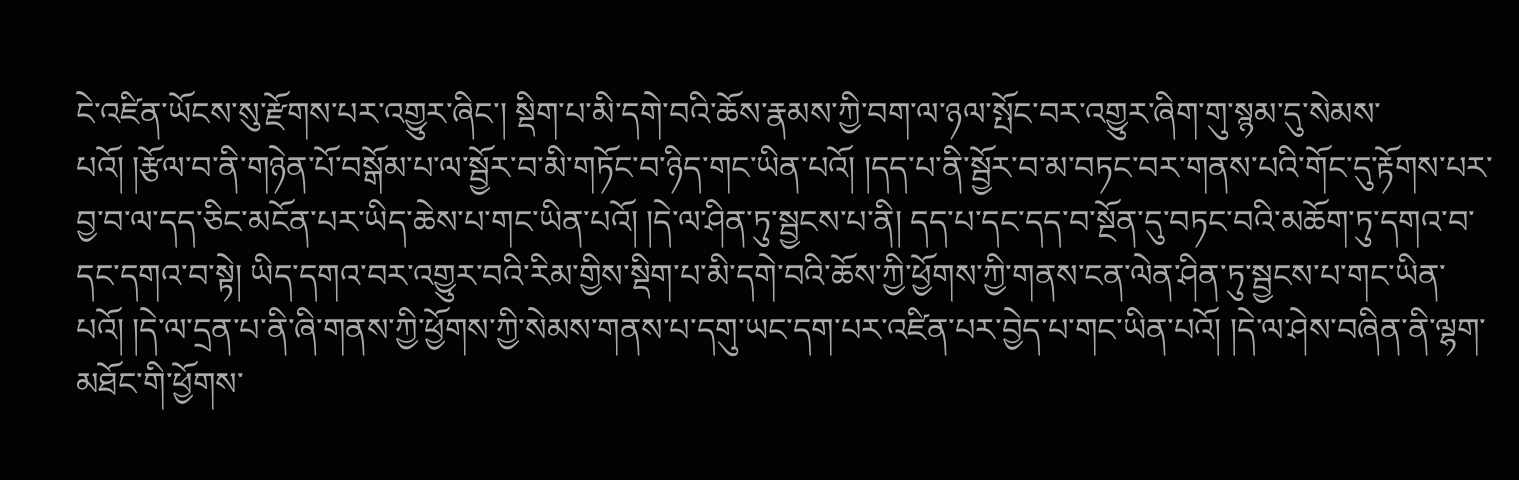ངེ་འཛིན་ཡོངས་སུ་རྫོགས་པར་འགྱུར་ཞིང་། སྡིག་པ་མི་དགེ་བའི་ཆོས་རྣམས་ཀྱི་བག་ལ་ཉལ་སྤོང་བར་འགྱུར་ཞིག་གུ་སྙམ་དུ་སེམས་པའོ། །རྩོལ་བ་ནི་གཉེན་པོ་བསྒོམ་པ་ལ་སྦྱོར་བ་མི་གཏོང་བ་ཉིད་གང་ཡིན་པའོ། །དད་པ་ནི་སྦྱོར་བ་མ་བཏང་བར་གནས་པའི་གོང་དུ་རྟོགས་པར་བྱ་བ་ལ་དད་ཅིང་མངོན་པར་ཡིད་ཆེས་པ་གང་ཡིན་པའོ། །དེ་ལ་ཤིན་ཏུ་སྦྱངས་པ་ནི། དད་པ་དང་དད་བ་སྔོན་དུ་བཏང་བའི་མཆོག་ཏུ་དགའ་བ་དང་དགའ་བ་སྟེ། ཡིད་དགའ་བར་འགྱུར་བའི་རིམ་གྱིས་སྡིག་པ་མི་དགེ་བའི་ཆོས་ཀྱི་ཕྱོགས་ཀྱི་གནས་ངན་ལེན་ཤིན་ཏུ་སྦྱངས་པ་གང་ཡིན་པའོ། །དེ་ལ་དྲན་པ་ནི་ཞི་གནས་ཀྱི་ཕྱོགས་ཀྱི་སེམས་གནས་པ་དགུ་ཡང་དག་པར་འཛིན་པར་བྱེད་པ་གང་ཡིན་པའོ། །དེ་ལ་ཤེས་བཞིན་ནི་ལྷག་མཐོང་གི་ཕྱོགས་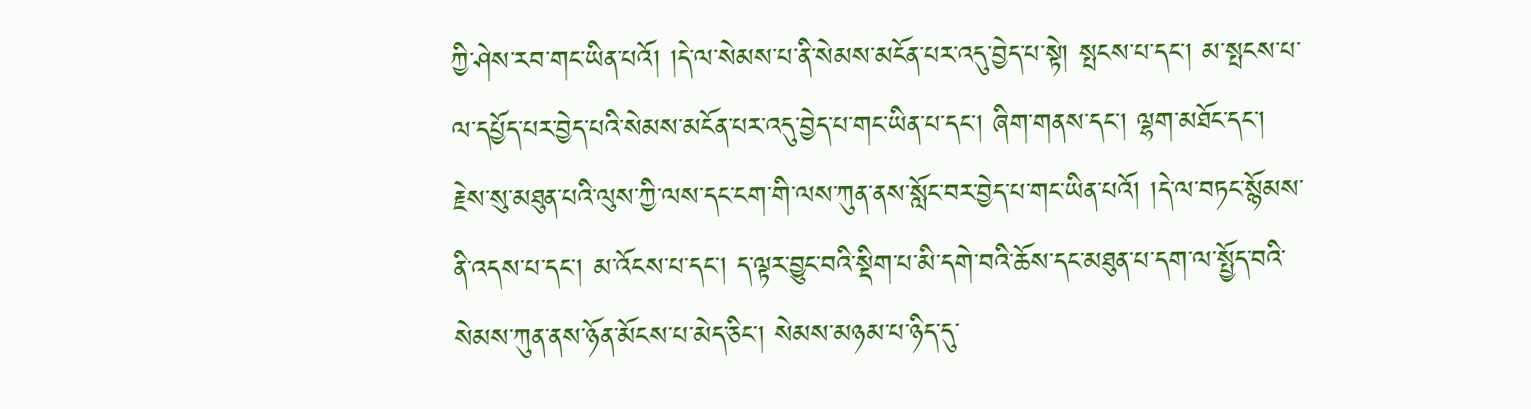ཀྱི་ཤེས་རབ་གང་ཡིན་པའོ། །དེ་ལ་སེམས་པ་ནི་སེམས་མངོན་པར་འདུ་བྱེད་པ་སྟེ། སྤངས་པ་དང་། མ་སྤངས་པ་ལ་དཔྱོད་པར་བྱེད་པའི་སེམས་མངོན་པར་འདུ་བྱེད་པ་གང་ཡིན་པ་དང་། ཞིག་གནས་དང་། ལྷག་མཐོང་དང་། རྗེས་སུ་མཐུན་པའི་ལུས་ཀྱི་ལས་དང་ངག་གི་ལས་ཀུན་ནས་སློང་བར་བྱེད་པ་གང་ཡིན་པའོ། །དེ་ལ་བཏང་སྙོམས་ནི་འདས་པ་དང་། མ་འོངས་པ་དང་། ད་ལྟར་བྱུང་བའི་སྡིག་པ་མི་དགེ་བའི་ཆོས་དང་མཐུན་པ་དག་ལ་སྤྱོད་བའི་སེམས་ཀུན་ནས་ཉོན་མོངས་པ་མེད་ཅིང་། སེམས་མཉམ་པ་ཉིད་དུ་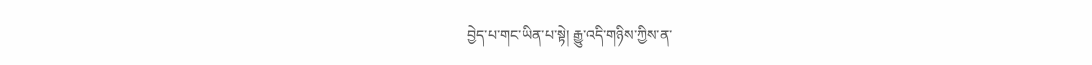བྱེད་པ་གང་ཡིན་པ་སྟེ། རྒྱུ་འདི་གཉིས་ཀྱིས་ན་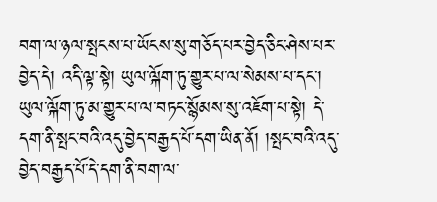བག་ལ་ཉལ་སྤངས་པ་ཡོངས་སུ་གཅོད་པར་བྱེད་ཅིང་ཤེས་པར་བྱེད་དེ། འདི་ལྟ་སྟེ། ཡུལ་ལྐོག་ཏུ་གྱུར་པ་ལ་སེམས་པ་དང་། ཡུལ་ལྐོག་ཏུ་མ་གྱུར་པ་ལ་བཏང་སྙོམས་སུ་འཇོག་པ་སྟེ། དེ་དག་ནི་སྤང་བའི་འདུ་བྱེད་བརྒྱད་པོ་དག་ཡིན་ནོ། །སྤང་བའི་འདུ་བྱེད་བརྒྱད་པོ་དེ་དག་ནི་བག་ལ་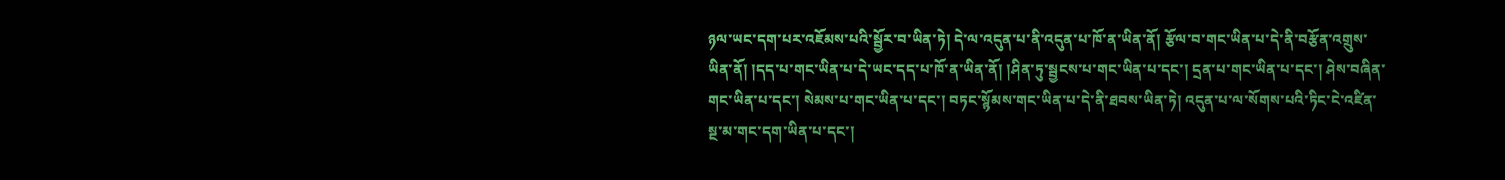ཉལ་ཡང་དག་པར་འཇོམས་པའི་སྦྱོར་བ་ཡིན་ཏེ། དེ་ལ་འདུན་པ་ནི་འདུན་པ་ཁོ་ན་ཡིན་ནོ། རྩོལ་བ་གང་ཡིན་པ་དེ་ནི་བརྩོན་འགྲུས་ཡིན་ནོ། །དད་པ་གང་ཡིན་པ་དེ་ཡང་དད་པ་ཁོ་ན་ཡིན་ནོ། །ཤིན་ཏུ་སྦྱངས་པ་གང་ཡིན་པ་དང་། དྲན་པ་གང་ཡིན་པ་དང་། ཤེས་བཞིན་གང་ཡིན་པ་དང་། སེམས་པ་གང་ཡིན་པ་དང་། བཏང་སྙོམས་གང་ཡིན་པ་དེ་ནི་ཐབས་ཡིན་ཏེ། འདུན་པ་ལ་སོགས་པའི་ཏིང་ངེ་འཛིན་སྔ་མ་གང་དག་ཡིན་པ་དང་།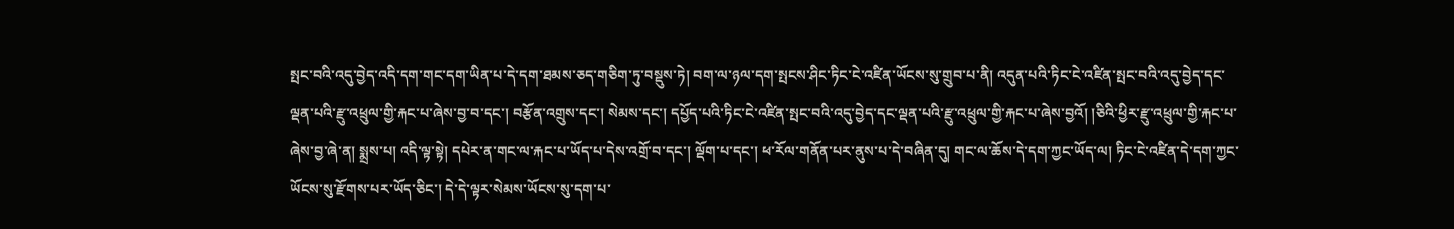སྤང་བའི་འདུ་བྱེད་འདི་དག་གང་དག་ཡིན་པ་དེ་དག་ཐམས་ཅད་གཅིག་ཏུ་བསྡུས་ཏེ། བག་ལ་ཉལ་དག་སྤངས་ཤིང་ཏིང་ངེ་འཛིན་ཡོངས་སུ་གྲུབ་པ་ནི། འདུན་པའི་ཏིང་ངེ་འཛིན་སྤང་བའི་འདུ་བྱེད་དང་ལྡན་པའི་རྫུ་འཕྲུལ་གྱི་རྐང་པ་ཞེས་བྱ་བ་དང་། བརྩོན་འགྲུས་དང་། སེམས་དང་། དཔྱོད་པའི་ཏིང་ངེ་འཛིན་སྤང་བའི་འདུ་བྱེད་དང་ལྡན་པའི་རྫུ་འཕྲུལ་གྱི་རྐང་པ་ཞེས་བྱའོ། །ཅིའི་ཕྱིར་རྫུ་འཕྲུལ་གྱི་རྐང་པ་ཞེས་བྱ་ཞེ་ན། སྨྲས་པ། འདི་ལྟ་སྟེ། དཔེར་ན་གང་ལ་རྐང་པ་ཡོད་པ་དེས་འགྲོ་བ་དང་། ལྡོག་པ་དང་། ཕ་རོལ་གནོན་པར་ནུས་པ་དེ་བཞིན་དུ། གང་ལ་ཆོས་དེ་དག་ཀྱང་ཡོད་ལ། ཏིང་ངེ་འཛིན་དེ་དག་ཀྱང་ཡོངས་སུ་རྫོགས་པར་ཡོད་ཅིང་། དེ་དེ་ལྟར་སེམས་ཡོངས་སུ་དག་པ་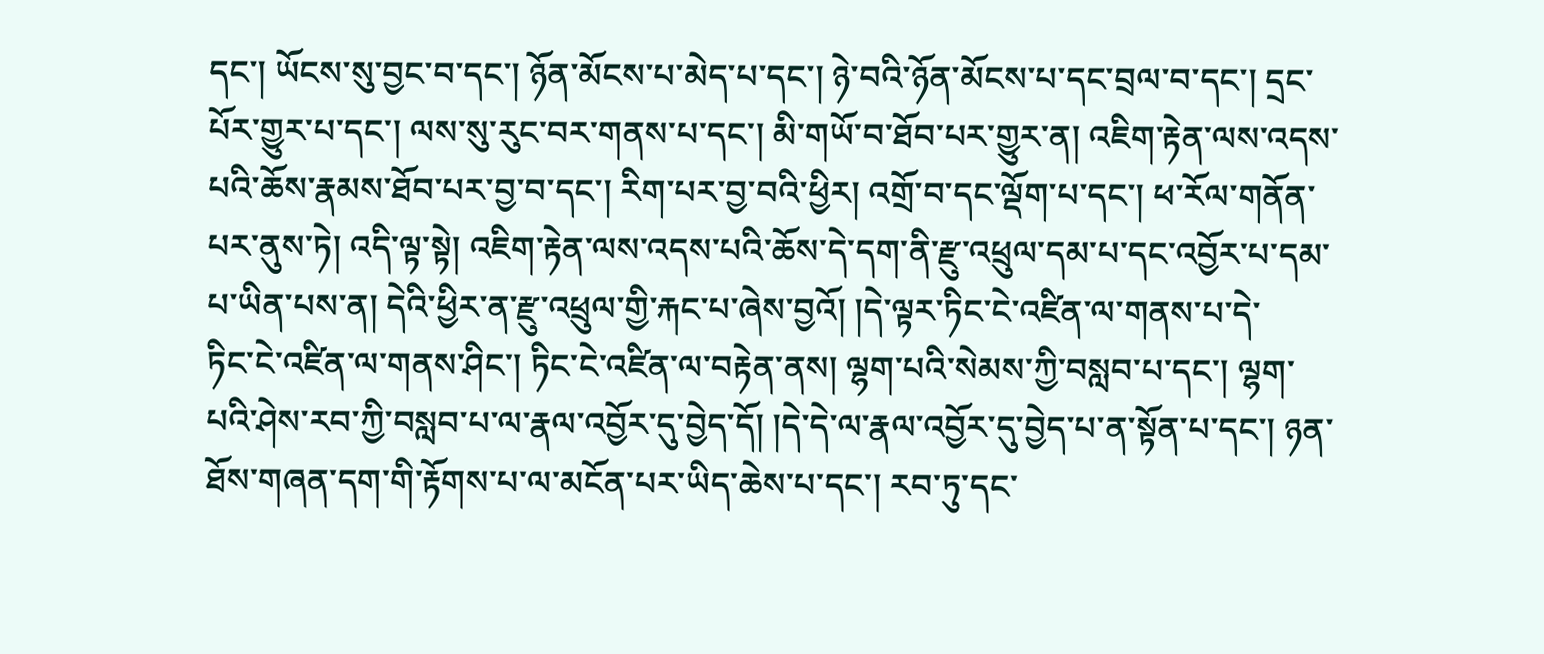དང་། ཡོངས་སུ་བྱང་བ་དང་། ཉོན་མོངས་པ་མེད་པ་དང་། ཉེ་བའི་ཉོན་མོངས་པ་དང་བྲལ་བ་དང་། དྲང་པོར་གྱུར་པ་དང་། ལས་སུ་རུང་བར་གནས་པ་དང་། མི་གཡོ་བ་ཐོབ་པར་གྱུར་ན། འཇིག་རྟེན་ལས་འདས་པའི་ཆོས་རྣམས་ཐོབ་པར་བྱ་བ་དང་། རིག་པར་བྱ་བའི་ཕྱིར། འགྲོ་བ་དང་ལྡོག་པ་དང་། ཕ་རོལ་གནོན་པར་ནུས་ཏེ། འདི་ལྟ་སྟེ། འཇིག་རྟེན་ལས་འདས་པའི་ཆོས་དེ་དག་ནི་རྫུ་འཕྲུལ་དམ་པ་དང་འབྱོར་པ་དམ་པ་ཡིན་པས་ན། དེའི་ཕྱིར་ན་རྫུ་འཕྲུལ་གྱི་རྐང་པ་ཞེས་བྱའོ། །དེ་ལྟར་ཏིང་ངེ་འཛིན་ལ་གནས་པ་དེ་
ཏིང་ངེ་འཛིན་ལ་གནས་ཤིང་། ཏིང་ངེ་འཛིན་ལ་བརྟེན་ནས། ལྷག་པའི་སེམས་ཀྱི་བསླབ་པ་དང་། ལྷག་པའི་ཤེས་རབ་ཀྱི་བསླབ་པ་ལ་རྣལ་འབྱོར་དུ་བྱེད་དོ། །དེ་དེ་ལ་རྣལ་འབྱོར་དུ་བྱེད་པ་ན་སྟོན་པ་དང་། ཉན་ཐོས་གཞན་དག་གི་རྟོགས་པ་ལ་མངོན་པར་ཡིད་ཆེས་པ་དང་། རབ་ཏུ་དང་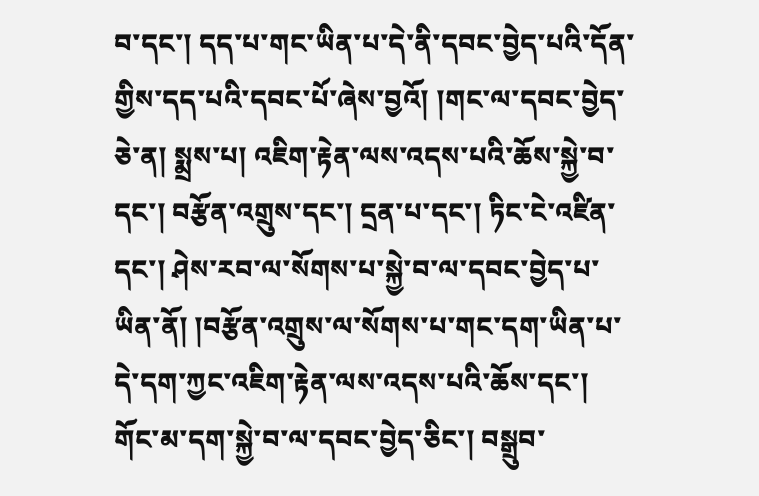བ་དང་། དད་པ་གང་ཡིན་པ་དེ་ནི་དབང་བྱེད་པའི་དོན་གྱིས་དད་པའི་དབང་པོ་ཞེས་བྱའོ། །གང་ལ་དབང་བྱེད་ཅེ་ན། སྨྲས་པ། འཇིག་རྟེན་ལས་འདས་པའི་ཆོས་སྐྱེ་བ་དང་། བརྩོན་འགྲུས་དང་། དྲན་པ་དང་། ཏིང་ངེ་འཛིན་དང་། ཤེས་རབ་ལ་སོགས་པ་སྐྱེ་བ་ལ་དབང་བྱེད་པ་ཡིན་ནོ། །བརྩོན་འགྲུས་ལ་སོགས་པ་གང་དག་ཡིན་པ་དེ་དག་ཀྱང་འཇིག་རྟེན་ལས་འདས་པའི་ཆོས་དང་། གོང་མ་དག་སྐྱེ་བ་ལ་དབང་བྱེད་ཅིང་། བསྒྲུབ་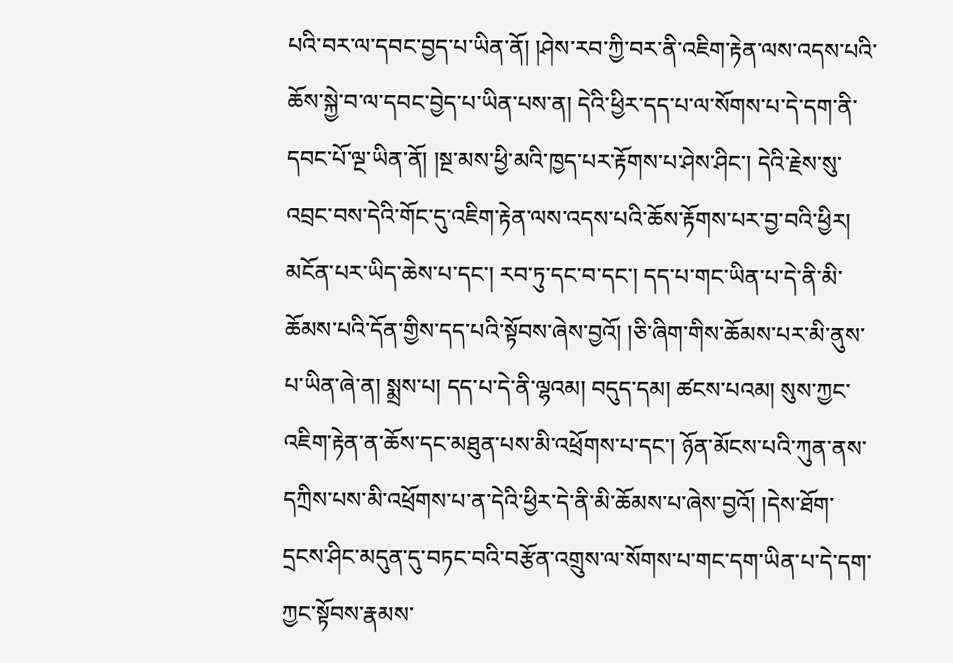པའི་བར་ལ་དབང་བྱད་པ་ཡིན་ནོ། །ཤེས་རབ་ཀྱི་བར་ནི་འཇིག་རྟེན་ལས་འདས་པའི་ཆོས་སྐྱེ་བ་ལ་དབང་བྱེད་པ་ཡིན་པས་ན། དེའི་ཕྱིར་དད་པ་ལ་སོགས་པ་དེ་དག་ནི་དབང་པོ་ལྔ་ཡིན་ནོ། །སྔ་མས་ཕྱི་མའི་ཁྱད་པར་རྟོགས་པ་ཤེས་ཤིང་། དེའི་རྗེས་སུ་འབྲང་བས་དེའི་གོང་དུ་འཇིག་རྟེན་ལས་འདས་པའི་ཆོས་རྟོགས་པར་བྱ་བའི་ཕྱིར། མངོན་པར་ཡིད་ཆེས་པ་དང་། རབ་ཏུ་དང་བ་དང་། དད་པ་གང་ཡིན་པ་དེ་ནི་མི་ཆོམས་པའི་དོན་གྱིས་དད་པའི་སྟོབས་ཞེས་བྱའོ། །ཅི་ཞིག་གིས་ཆོམས་པར་མི་ནུས་པ་ཡིན་ཞེ་ན། སྨྲས་པ། དད་པ་དེ་ནི་ལྷའམ། བདུད་དམ། ཚངས་པའམ། སུས་ཀྱང་འཇིག་རྟེན་ན་ཆོས་དང་མཐུན་པས་མི་འཕྲོགས་པ་དང་། ཉོན་མོངས་པའི་ཀུན་ནས་དཀྲིས་པས་མི་འཕྲོགས་པ་ན་དེའི་ཕྱིར་དེ་ནི་མི་ཆོམས་པ་ཞེས་བྱའོ། །དེས་ཐོག་དྲངས་ཤིང་མདུན་དུ་བཏང་བའི་བརྩོན་འགྲུས་ལ་སོགས་པ་གང་དག་ཡིན་པ་དེ་དག་ཀྱང་སྟོབས་རྣམས་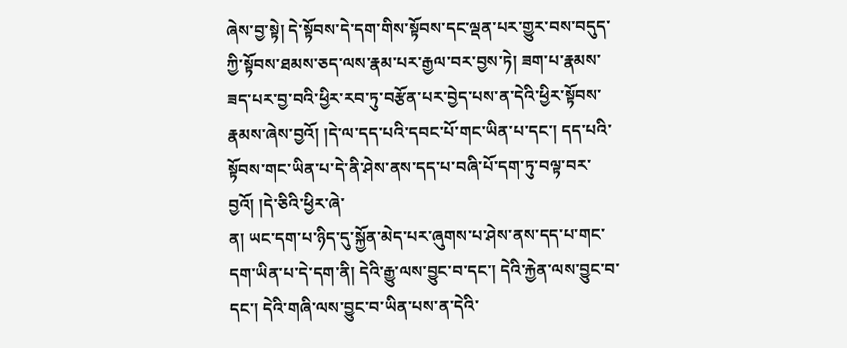ཞེས་བྱ་སྟེ། དེ་སྟོབས་དེ་དག་གིས་སྟོབས་དང་ལྡན་པར་གྱུར་བས་བདུད་ཀྱི་སྟོབས་ཐམས་ཅད་ལས་རྣམ་པར་རྒྱལ་བར་བྱས་ཏེ། ཟག་པ་རྣམས་ཟད་པར་བྱ་བའི་ཕྱིར་རབ་ཏུ་བརྩོན་པར་བྱེད་པས་ན་དེའི་ཕྱིར་སྟོབས་རྣམས་ཞེས་བྱའོ། །དེ་ལ་དད་པའི་དབང་པོ་གང་ཡིན་པ་དང་། དད་པའི་སྟོབས་གང་ཡིན་པ་དེ་ནི་ཤེས་ནས་དད་པ་བཞི་པོ་དག་ཏུ་བལྟ་བར་བྱའོ། །དེ་ཅིའི་ཕྱིར་ཞེ་
ན། ཡང་དག་པ་ཉིད་དུ་སྐྱོན་མེད་པར་ཞུགས་པ་ཤེས་ནས་དད་པ་གང་དག་ཡིན་པ་དེ་དག་ནི། དེའི་རྒྱུ་ལས་བྱུང་བ་དང་། དེའི་རྐྱེན་ལས་བྱུང་བ་དང་། དེའི་གཞི་ལས་བྱུང་བ་ཡིན་པས་ན་དེའི་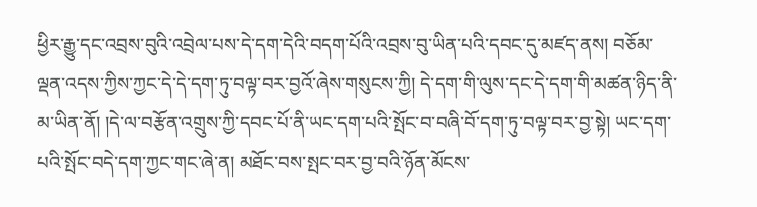ཕྱིར་རྒྱུ་དང་འབྲས་བུའི་འབྲེལ་པས་དེ་དག་དེའི་བདག་པོའི་འབྲས་བུ་ཡིན་པའི་དབང་དུ་མཛད་ནས། བཅོམ་ལྡན་འདས་ཀྱིས་ཀྱང་དེ་དེ་དག་ཏུ་བལྟ་བར་བྱའོ་ཞེས་གསུངས་ཀྱི། དེ་དག་གི་ལུས་དང་དེ་དག་གི་མཚན་ཉིད་ནི་མ་ཡིན་ནོ། །དེ་ལ་བརྩོན་འགྲུས་ཀྱི་དབང་པོ་ནི་ཡང་དག་པའི་སྤོང་བ་བཞི་བོ་དག་ཏུ་བལྟ་བར་བྱ་སྟེ། ཡང་དག་པའི་སྤོང་བདེ་དག་ཀྱང་གང་ཞེ་ན། མཐོང་བས་སྤང་བར་བྱ་བའི་ཉོན་མོངས་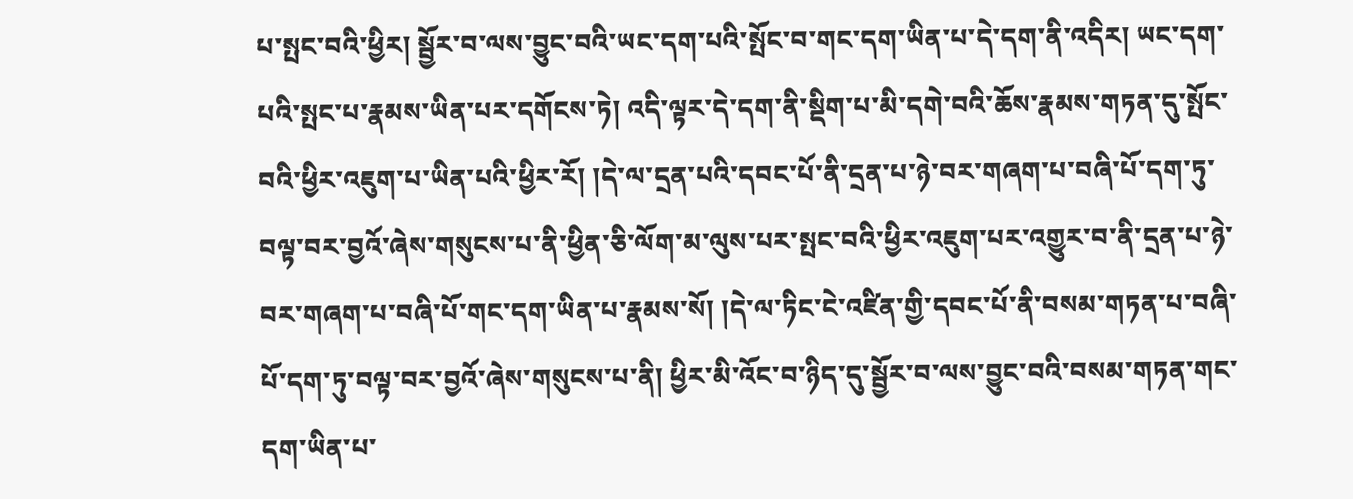པ་སྤང་བའི་ཕྱིར། སྦྱོར་བ་ལས་བྱུང་བའི་ཡང་དག་པའི་སྤོང་བ་གང་དག་ཡིན་པ་དེ་དག་ནི་འདིར། ཡང་དག་པའི་སྤང་པ་རྣམས་ཡིན་པར་དགོངས་ཏེ། འདི་ལྟར་དེ་དག་ནི་སྡིག་པ་མི་དགེ་བའི་ཆོས་རྣམས་གཏན་དུ་སྤོང་བའི་ཕྱིར་འཇུག་པ་ཡིན་པའི་ཕྱིར་རོ། །དེ་ལ་དྲན་པའི་དབང་པོ་ནི་དྲན་པ་ཉེ་བར་གཞག་པ་བཞི་པོ་དག་ཏུ་བལྟ་བར་བྱའོ་ཞེས་གསུངས་པ་ནི་ཕྱིན་ཅི་ལོག་མ་ལུས་པར་སྤང་བའི་ཕྱིར་འཇུག་པར་འགྱུར་བ་ནི་དྲན་པ་ཉེ་བར་གཞག་པ་བཞི་པོ་གང་དག་ཡིན་པ་རྣམས་སོ། །དེ་ལ་ཏིང་ངེ་འཛིན་གྱི་དབང་པོ་ནི་བསམ་གཏན་པ་བཞི་པོ་དག་ཏུ་བལྟ་བར་བྱའོ་ཞེས་གསུངས་པ་ནི། ཕྱིར་མི་འོང་བ་ཉིད་དུ་སྦྱོར་བ་ལས་བྱུང་བའི་བསམ་གཏན་གང་དག་ཡིན་པ་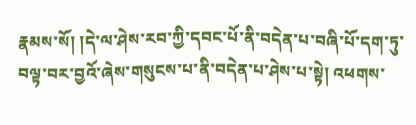རྣམས་སོ། །དེ་ལ་ཤེས་རབ་ཀྱི་དབང་པོ་ནི་བདེན་པ་བཞི་པོ་དག་ཏུ་བལྟ་བར་བྱའོ་ཞེས་གསུངས་པ་ནི་བདེན་པ་ཤེས་པ་སྟེ། འཕགས་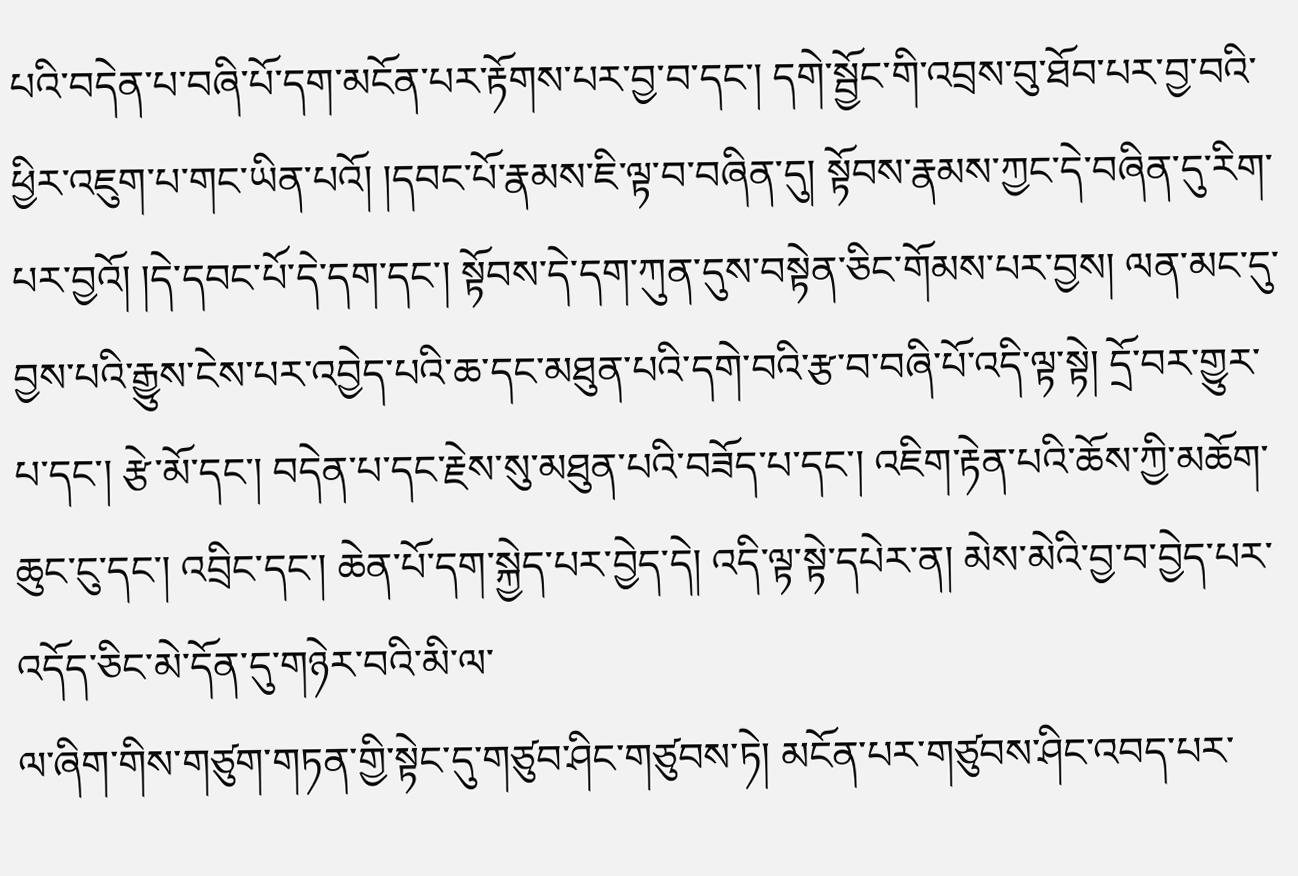པའི་བདེན་པ་བཞི་པོ་དག་མངོན་པར་རྟོགས་པར་བྱ་བ་དང་། དགེ་སྦྱོང་གི་འབྲས་བུ་ཐོབ་པར་བྱ་བའི་ཕྱིར་འཇུག་པ་གང་ཡིན་པའོ། །དབང་པོ་རྣམས་ཇི་ལྟ་བ་བཞིན་དུ། སྟོབས་རྣམས་ཀྱང་དེ་བཞིན་དུ་རིག་པར་བྱའོ། །དེ་དབང་པོ་དེ་དག་དང་། སྟོབས་དེ་དག་ཀུན་དུས་བསྟེན་ཅིང་གོམས་པར་བྱས། ལན་མང་དུ་བྱས་པའི་རྒྱུས་ངེས་པར་འབྱེད་པའི་ཆ་དང་མཐུན་པའི་དགེ་བའི་རྩ་བ་བཞི་པོ་འདི་ལྟ་སྟེ། དྲོ་བར་གྱུར་པ་དང་། རྩེ་མོ་དང་། བདེན་པ་དང་རྗེས་སུ་མཐུན་པའི་བཟོད་པ་དང་། འཇིག་རྟེན་པའི་ཆོས་ཀྱི་མཆོག་ཆུང་ངུ་དང་། འབྲིང་དང་། ཆེན་པོ་དག་སྐྱེད་པར་བྱེད་དེ། འདི་ལྟ་སྟེ་དཔེར་ན། མེས་མེའི་བྱ་བ་བྱེད་པར་འདོད་ཅིང་མེ་དོན་དུ་གཉེར་བའི་མི་ལ་
ལ་ཞིག་གིས་གཙུག་གཏན་གྱི་སྟེང་དུ་གཙུབ་ཤིང་གཙུབས་ཏེ། མངོན་པར་གཙུབས་ཤིང་འབད་པར་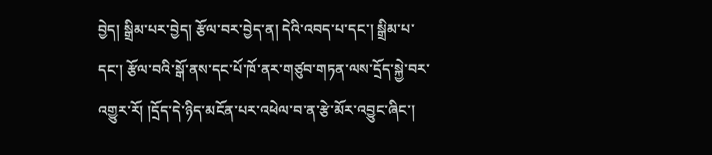བྱེད། སྒྲིམ་པར་བྱེད། རྩོལ་བར་བྱེད་ན། དེའི་འབད་པ་དང་། སྒྲིམ་པ་དང་། རྩོལ་བའི་སྒོ་ནས་དང་པོ་ཁོ་ནར་གཙུབ་གཏན་ལས་དྲོད་སྐྱེ་བར་འགྱུར་རོ། །དྲོད་དེ་ཉིད་མངོན་པར་འཕེལ་བ་ན་རྩེ་མོར་འབྱུང་ཞིང་།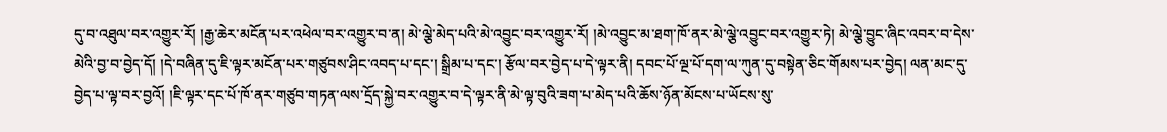དུ་བ་འཐུལ་བར་འགྱུར་རོ། །རྒྱ་ཆེར་མངོན་པར་འཕེལ་བར་འགྱུར་བ་ན། མེ་ལྕེ་མེད་པའི་མེ་འབྱུང་བར་འགྱུར་རོ། །མེ་འབྱུང་མ་ཐག་ཁོ་ནར་མེ་ལྕེ་འབྱུང་བར་འགྱུར་ཏེ། མེ་ལྕེ་བྱུང་ཞིང་འབར་བ་དེས་མེའི་བྱ་བ་བྱེད་དོ། །དེ་བཞིན་དུ་ཇི་ལྟར་མངོན་པར་གཙུབས་ཤིང་འབད་པ་དང་། སྒྲིམ་པ་དང་། རྩོལ་བར་བྱེད་པ་དེ་ལྟར་ནི། དབང་པོ་ལྔ་པོ་དག་ལ་ཀུན་དུ་བསྟེན་ཅིང་གོམས་པར་བྱེད། ལན་མང་དུ་བྱེད་པ་ལྟ་བར་བྱའོ། །ཇི་ལྟར་དང་པོ་ཁོ་ནར་གཙུབ་གཏན་ལས་དྲོད་སྐྱེ་བར་འགྱུར་བ་དེ་ལྟར་ནི་མེ་ལྟ་བུའི་ཟག་པ་མེད་པའི་ཆོས་ཉོན་མོངས་པ་ཡོངས་སུ་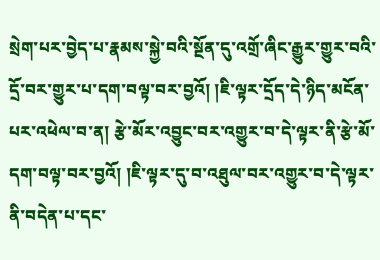སྲེག་པར་བྱེད་པ་རྣམས་སྐྱེ་བའི་སྔོན་དུ་འགྲོ་ཞིང་རྒྱུར་གྱུར་བའི་དྲོ་བར་གྱུར་པ་དག་བལྟ་བར་བྱའོ། །ཇི་ལྟར་དྲོད་དེ་ཉིད་མངོན་པར་འཕེལ་བ་ན། རྩེ་མོར་འབྱུང་བར་འགྱུར་བ་དེ་ལྟར་ནི་རྩེ་མོ་དག་བལྟ་བར་བྱའོ། །ཇི་ལྟར་དུ་བ་འཐུལ་བར་འགྱུར་བ་དེ་ལྟར་ནི་བདེན་པ་དང་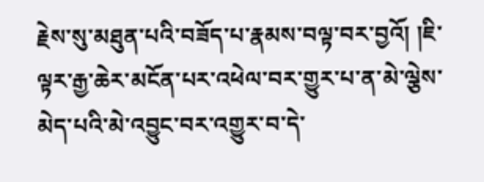རྗེས་སུ་མཐུན་པའི་བཟོད་པ་རྣམས་བལྟ་བར་བྱའོ། །ཇི་ལྟར་རྒྱ་ཆེར་མངོན་པར་འཕེལ་བར་གྱུར་པ་ན་མེ་ལྕེས་མེད་པའི་མེ་འབྱུང་བར་འགྱུར་བ་དེ་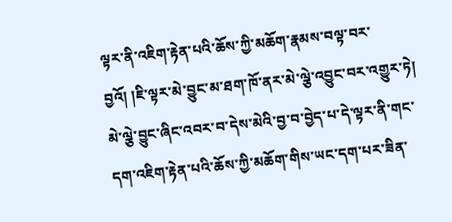ལྟར་ནི་འཇིག་རྟེན་པའི་ཆོས་ཀྱི་མཆོག་རྣམས་བལྟ་བར་བྱའོ། །ཇི་ལྟར་མེ་བྱུང་མ་ཐག་ཁོ་ནར་མེ་ལྕེ་འབྱུང་བར་འགྱུར་ཏེ། མེ་ལྕེ་བྱུང་ཞིང་འབར་བ་དེས་མེའི་བྱ་བ་བྱེད་པ་དེ་ལྟར་ནི་གང་དག་འཇིག་རྟེན་པའི་ཆོས་ཀྱི་མཆོག་གིས་ཡང་དག་པར་ཟིན་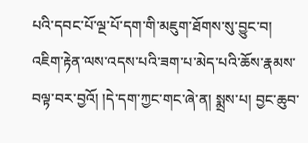པའི་དབང་པོ་ལྔ་པོ་དག་གི་མཇུག་ཐོགས་སུ་བྱུང་བ། འཇིག་རྟེན་ལས་འདས་པའི་ཟག་པ་མེད་པའི་ཆོས་རྣམས་བལྟ་བར་བྱའོ། །དེ་དག་ཀྱང་གང་ཞེ་ན། སྨྲས་པ། བྱང་ཆུབ་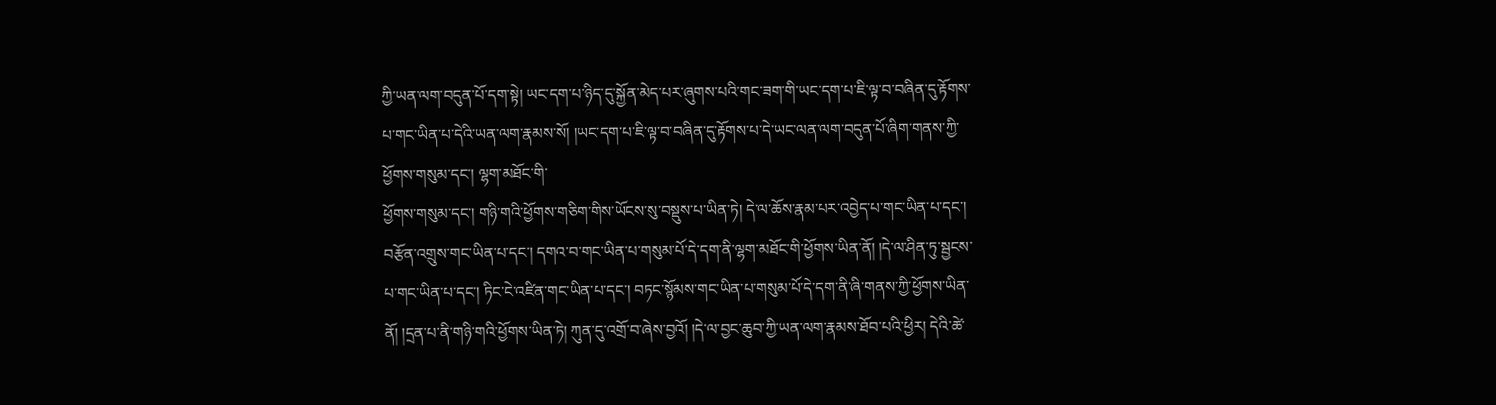ཀྱི་ཡན་ལག་བདུན་པོ་དག་སྟེ། ཡང་དག་པ་ཉིད་དུ་སྐྱོན་མེད་པར་ཞུགས་པའི་གང་ཟག་གི་ཡང་དག་པ་ཇི་ལྟ་བ་བཞིན་དུ་རྟོགས་པ་གང་ཡིན་པ་དེའི་ཡན་ལག་རྣམས་སོ། །ཡང་དག་པ་ཇི་ལྟ་བ་བཞིན་དུ་རྟོགས་པ་དེ་ཡང་ལན་ལག་བདུན་པོ་ཞིག་གནས་ཀྱི་ཕྱོགས་གསུམ་དང་། ལྷག་མཐོང་གི་
ཕྱོགས་གསུམ་དང་། གཉི་གའི་ཕྱོགས་གཅིག་གིས་ཡོངས་སུ་བསྡུས་པ་ཡིན་ཏེ། དེ་ལ་ཆོས་རྣམ་པར་འབྱེད་པ་གང་ཡིན་པ་དང་། བརྩོན་འགྲུས་གང་ཡིན་པ་དང་། དགའ་བ་གང་ཡིན་པ་གསུམ་པོ་དེ་དག་ནི་ལྷག་མཐོང་གི་ཕྱོགས་ཡིན་ནོ། །དེ་ལ་ཤིན་ཏུ་སྦྱངས་པ་གང་ཡིན་པ་དང་། ཏིང་ངེ་འཛིན་གང་ཡིན་པ་དང་། བཏང་སྙོམས་གང་ཡིན་པ་གསུམ་པོ་དེ་དག་ནི་ཞི་གནས་ཀྱི་ཕྱོགས་ཡིན་ནོ། །དྲན་པ་ནི་གཉི་གའི་ཕྱོགས་ཡིན་ཏེ། ཀུན་དུ་འགྲོ་བ་ཞེས་བྱའོ། །དེ་ལ་བྱང་ཆུབ་ཀྱི་ཡན་ལག་རྣམས་ཐོབ་པའི་ཕྱིར། དེའི་ཚེ་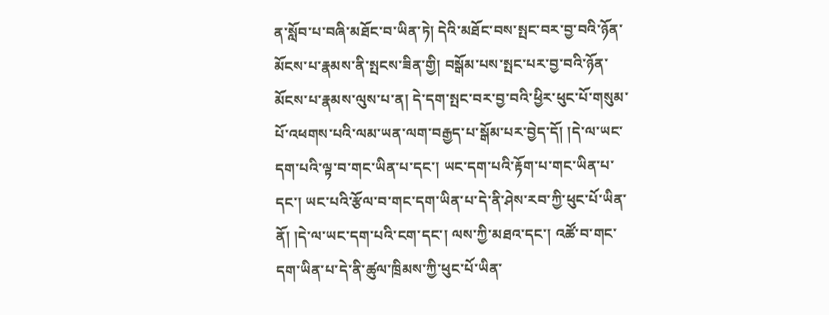ན་སློབ་པ་བཞི་མཐོང་བ་ཡིན་ཏེ། དེའི་མཐོང་བས་སྤང་བར་བྱ་བའི་ཉོན་མོངས་པ་རྣམས་ནི་སྤངས་ཟིན་གྱི། བསྒོམ་པས་སྤང་པར་བྱ་བའི་ཉོན་མོངས་པ་རྣམས་ལུས་པ་ན། དེ་དག་སྤང་བར་བྱ་བའི་ཕྱིར་ཕུང་པོ་གསུམ་པོ་འཕགས་པའི་ལམ་ཡན་ལག་བརྒྱད་པ་སྒོམ་པར་བྱེད་དོ། །དེ་ལ་ཡང་དག་པའི་ལྟ་བ་གང་ཡིན་པ་དང་། ཡང་དག་པའི་རྟོག་པ་གང་ཡིན་པ་དང་། ཡང་པའི་རྩོལ་བ་གང་དག་ཡིན་པ་དེ་ནི་ཤེས་རབ་ཀྱི་ཕུང་པོ་ཡིན་ནོ། །དེ་ལ་ཡང་དག་པའི་ངག་དང་། ལས་ཀྱི་མཐའ་དང་། འཚོ་བ་གང་དག་ཡིན་པ་དེ་ནི་ཚུལ་ཁྲིམས་ཀྱི་ཕུང་པོ་ཡིན་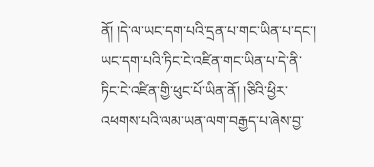ནོ། །དེ་ལ་ཡང་དག་པའི་དྲན་པ་གང་ཡིན་པ་དང་། ཡང་དག་པའི་ཏིང་ངེ་འཛིན་གང་ཡིན་པ་དེ་ནི་ཏིང་ངེ་འཛིན་གྱི་ཕུང་པོ་ཡིན་ནོ། །ཅིའི་ཕྱིར་འཕགས་པའི་ལམ་ཡན་ལག་བརྒྱད་པ་ཞེས་བྱ་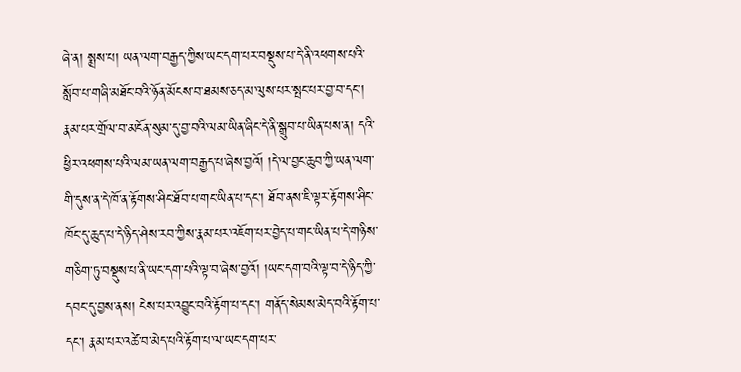ཞེ་ན། སྨྲས་པ། ཡན་ལག་བརྒྱད་ཀྱིས་ཡང་དག་པར་བསྡུས་པ་དེ་ནི་འཕགས་པའི་སློབ་པ་གཞི་མཐོང་བའི་ཉོན་མོངས་བ་ཐམས་ཅད་མ་ལུས་པར་སྤང་པར་བྱ་བ་དང་། རྣམ་པར་གྲོལ་བ་མངོན་སུམ་དུ་བྱ་བའི་ལམ་ཡིན་ཞིང་དེ་ནི་སྒྲུབ་པ་ཡིན་པས་ན། དའི་ཕྱིར་འཕགས་པའི་ལམ་ཡན་ལག་བརྒྱད་པ་ཞེས་བྱའོ། །དེ་ལ་བྱང་ཆུབ་ཀྱི་ཡན་ལག་གི་དུས་ན་དེ་ཁོ་ན་རྟོགས་ཤིང་ཐོབ་པ་གང་ཡིན་པ་དང་། ཐོབ་ནས་ཇི་ལྟར་རྟོགས་ཤིང་ཁོང་དུ་ཆུད་པ་དེ་ཉིད་ཤེས་རབ་ཀྱིས་རྣམ་པར་འཇོག་པར་བྱེད་པ་གང་ཡིན་པ་དེ་གཉིས་གཅིག་ཏུ་བསྡུས་པ་ནི་ཡང་དག་པའི་ལྟ་བ་ཞེས་བྱའོ། །ཡང་དག་བའི་ལྟ་བ་དེ་ཉིད་ཀྱི་དབང་དུ་བྱས་ནས། ངེས་པར་འབྱུང་བའི་རྟོག་པ་དང་། གནོད་སེམས་མེད་བའི་རྟོག་པ་དང་། རྣམ་པར་འཚེ་བ་མེད་པའི་རྟོག་པ་ལ་ཡང་དག་པར་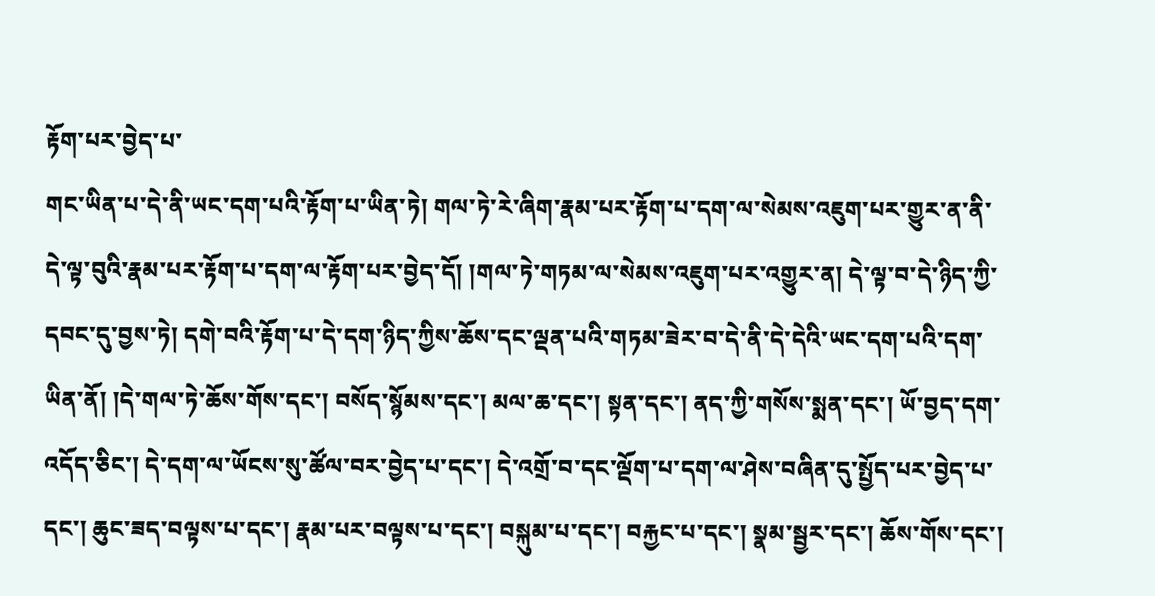རྟོག་པར་བྱེད་པ་
གང་ཡིན་པ་དེ་ནི་ཡང་དག་པའི་རྟོག་པ་ཡིན་ཏེ། གལ་ཏེ་རེ་ཞིག་རྣམ་པར་རྟོག་པ་དག་ལ་སེམས་འཇུག་པར་གྱུར་ན་ནི་དེ་ལྟ་བུའི་རྣམ་པར་རྟོག་པ་དག་ལ་རྟོག་པར་བྱེད་དོ། །གལ་ཏེ་གཏམ་ལ་སེམས་འཇུག་པར་འགྱུར་ན། དེ་ལྟ་བ་དེ་ཉིད་ཀྱི་དབང་དུ་བྱས་ཏེ། དགེ་བའི་རྟོག་པ་དེ་དག་ཉིད་ཀྱིས་ཆོས་དང་ལྡན་པའི་གཏམ་ཟེར་བ་དེ་ནི་དེ་དེའི་ཡང་དག་པའི་དག་ཡིན་ནོ། །དེ་གལ་ཏེ་ཆོས་གོས་དང་། བསོད་སྙོམས་དང་། མལ་ཆ་དང་། སྟན་དང་། ནད་ཀྱི་གསོས་སྨན་དང་། ཡོ་བྱད་དག་འདོད་ཅིང་། དེ་དག་ལ་ཡོངས་སུ་ཚོལ་བར་བྱེད་པ་དང་། དེ་འགྲོ་བ་དང་ལྡོག་པ་དག་ལ་ཤེས་བཞིན་དུ་སྤྱོད་པར་བྱེད་པ་དང་། ཆུང་ཟད་བལྟས་པ་དང་། རྣམ་པར་བལྟས་པ་དང་། བསྐུམ་པ་དང་། བརྐྱང་པ་དང་། སྣམ་སྦྱར་དང་། ཆོས་གོས་དང་།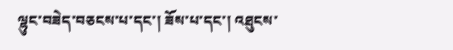ལྷུང་བཟེད་བཅངས་པ་དང་། ཟོས་པ་དང་། འཐུངས་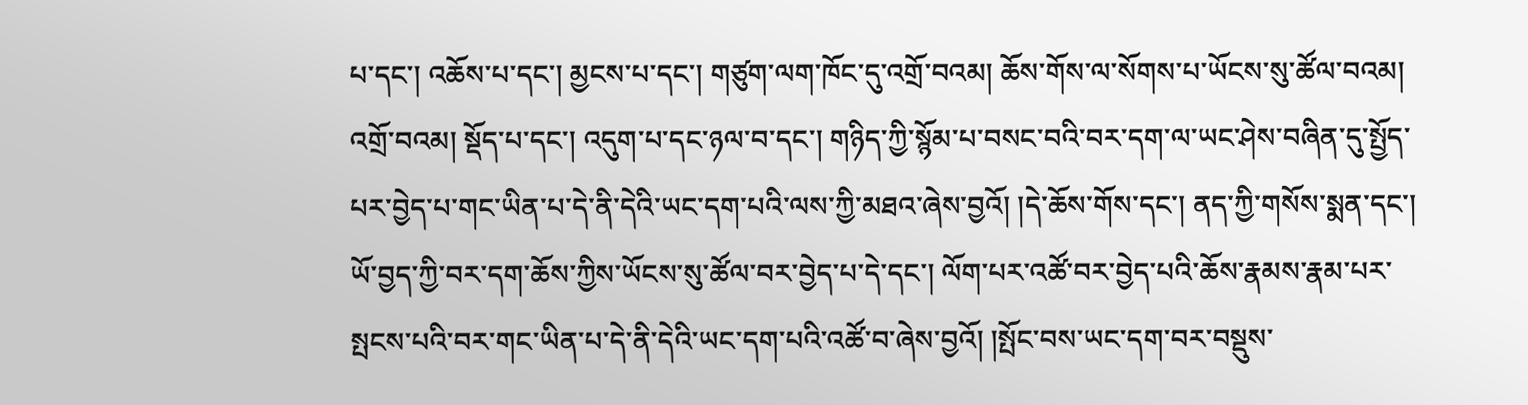པ་དང་། འཆོས་པ་དང་། མྱངས་པ་དང་། གཙུག་ལག་ཁོང་དུ་འགྲོ་བའམ། ཆོས་གོས་ལ་སོགས་པ་ཡོངས་སུ་ཚོལ་བའམ། འགྲོ་བའམ། སྡོད་པ་དང་། འདུག་པ་དང་ཉལ་བ་དང་། གཉིད་ཀྱི་སྙོམ་པ་བསང་བའི་བར་དག་ལ་ཡང་ཤེས་བཞིན་དུ་སྤྱོད་པར་བྱེད་པ་གང་ཡིན་པ་དེ་ནི་དེའི་ཡང་དག་པའི་ལས་ཀྱི་མཐའ་ཞེས་བྱའོ། །དེ་ཆོས་གོས་དང་། ནད་ཀྱི་གསོས་སྨན་དང་། ཡོ་བྱད་ཀྱི་བར་དག་ཆོས་ཀྱིས་ཡོངས་སུ་ཚོལ་བར་བྱེད་པ་དེ་དང་། ལོག་པར་འཚོ་བར་བྱེད་པའི་ཆོས་རྣམས་རྣམ་པར་སྤངས་པའི་བར་གང་ཡིན་པ་དེ་ནི་དེའི་ཡང་དག་པའི་འཚོ་བ་ཞེས་བྱའོ། །སྤོང་བས་ཡང་དག་བར་བསྡུས་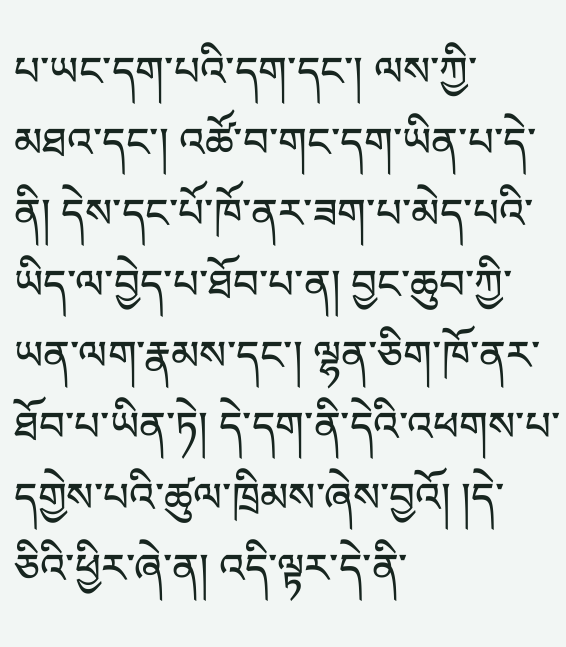པ་ཡང་དག་པའི་དག་དང་། ལས་ཀྱི་མཐའ་དང་། འཚོ་བ་གང་དག་ཡིན་པ་དེ་ནི། དེས་དང་པོ་ཁོ་ནར་ཟག་པ་མེད་པའི་ཡིད་ལ་བྱེད་པ་ཐོབ་པ་ན། བྱང་ཆུབ་ཀྱི་ཡན་ལག་རྣམས་དང་། ལྷན་ཅིག་ཁོ་ནར་ཐོབ་པ་ཡིན་ཏེ། དེ་དག་ནི་དེའི་འཕགས་པ་དགྱེས་པའི་ཚུལ་ཁྲིམས་ཞེས་བྱའོ། །དེ་ཅིའི་ཕྱིར་ཞེ་ན། འདི་ལྟར་དེ་ནི་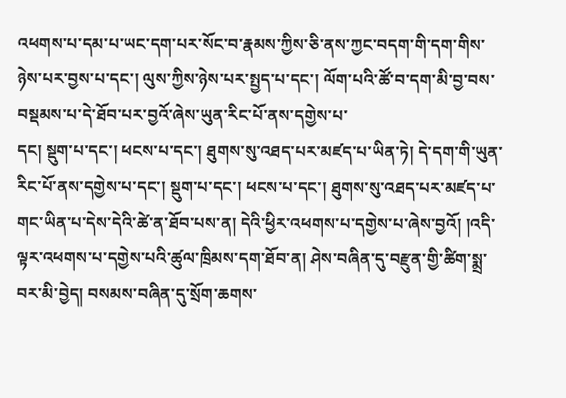འཕགས་པ་དམ་པ་ཡང་དག་པར་སོང་བ་རྣམས་ཀྱིས་ཅི་ནས་ཀྱང་བདག་གི་དག་གིས་ཉེས་པར་བྱས་པ་དང་། ལུས་ཀྱིས་ཉེས་པར་སྤྱད་པ་དང་། ལོག་པའི་ཚོ་བ་དག་མི་བྱ་བས་བསྡམས་པ་དེ་ཐོབ་པར་བྱའོ་ཞེས་ཡུན་རིང་པོ་ནས་དགྱེས་པ་
དང། སྡུག་པ་དང་། ཕངས་པ་དང་། ཐུགས་སུ་འཐད་པར་མཛད་པ་ཡིན་ཏེ། དེ་དག་གི་ཡུན་རིང་པོ་ནས་དགྱེས་པ་དང་། སྡུག་པ་དང་། ཕངས་པ་དང་། ཐུགས་སུ་འཐད་པར་མཛད་པ་གང་ཡིན་པ་དེས་དེའི་ཚེ་ན་ཐོབ་པས་ན། དེའི་ཕྱིར་འཕགས་པ་དགྱེས་པ་ཞེས་བྱའོ། །འདི་ལྟར་འཕགས་པ་དགྱེས་པའི་ཚུལ་ཁྲིམས་དག་ཐོབ་ན། ཤེས་བཞིན་དུ་བརྫུན་གྱི་ཚིག་སྨྲ་བར་མི་བྱེད། བསམས་བཞིན་དུ་སྲོག་ཆགས་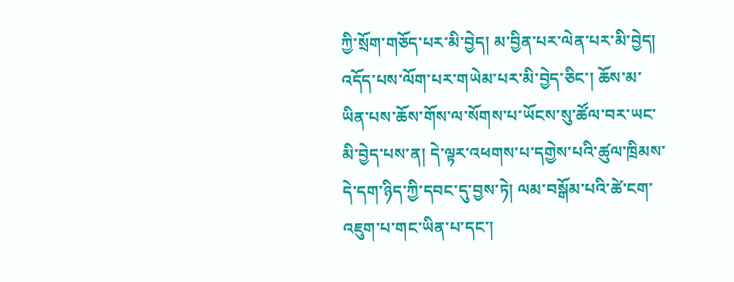ཀྱི་སྲོག་གཅོད་པར་མི་བྱེད། མ་བྱིན་པར་ལེན་པར་མི་བྱེད། འདོད་པས་ལོག་པར་གཡེམ་པར་མི་བྱེད་ཅིང་། ཆོས་མ་ཡིན་པས་ཆོས་གོས་ལ་སོགས་པ་ཡོངས་སུ་ཚོལ་བར་ཡང་མི་བྱེད་པས་ན། དེ་ལྟར་འཕགས་པ་དགྱེས་པའི་ཚུལ་ཁྲིམས་དེ་དག་ཉིད་ཀྱི་དབང་དུ་བྱས་ཏེ། ལམ་བསྒོམ་པའི་ཚེ་ངག་འཇུག་པ་གང་ཡིན་པ་དང་།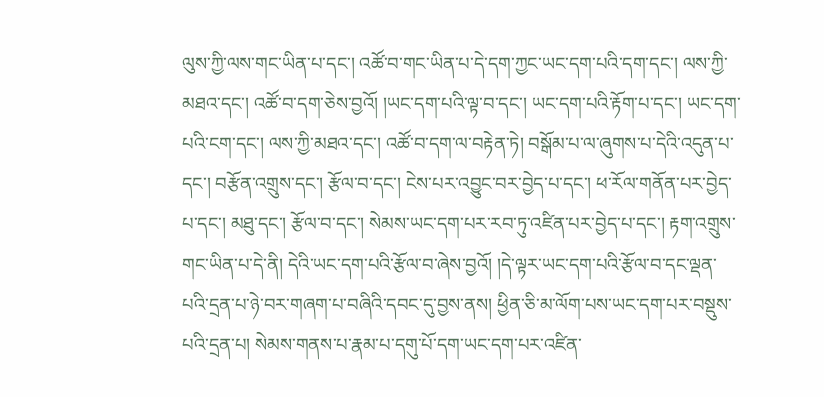ལུས་ཀྱི་ལས་གང་ཡིན་པ་དང་། འཚོ་བ་གང་ཡིན་པ་དེ་དག་ཀྱང་ཡང་དག་པའི་དག་དང་། ལས་ཀྱི་མཐའ་དང་། འཚོ་བ་དག་ཅེས་བྱའོ། །ཡང་དག་པའི་ལྟ་བ་དང་། ཡང་དག་པའི་རྟོག་པ་དང་། ཡང་དག་པའི་ངག་དང་། ལས་ཀྱི་མཐའ་དང་། འཚོ་བ་དག་ལ་བརྟེན་ཏེ། བསྒོམ་པ་ལ་ཞུགས་པ་དེའི་འདུན་པ་དང་། བརྩོན་འགྲུས་དང་། རྩོལ་བ་དང་། ངེས་པར་འབྱུང་བར་བྱེད་པ་དང་། ཕ་རོལ་གནོན་པར་བྱེད་པ་དང་། མཐུ་དང་། རྩོལ་བ་དང་། སེམས་ཡང་དག་པར་རབ་ཏུ་འཛིན་པར་བྱེད་པ་དང་། རྟག་འགྲུས་གང་ཡིན་པ་དེ་ནི། དེའི་ཡང་དག་པའི་རྩོལ་བ་ཞེས་བྱའོ། །དེ་ལྟར་ཡང་དག་པའི་རྩོལ་བ་དང་ལྡན་པའི་དྲན་པ་ཉེ་བར་གཞག་པ་བཞིའི་དབང་དུ་བྱས་ནས། ཕྱིན་ཅི་མ་ལོག་པས་ཡང་དག་པར་བསྡུས་པའི་དྲན་པ། སེམས་གནས་པ་རྣམ་པ་དགུ་པོ་དག་ཡང་དག་པར་འཛིན་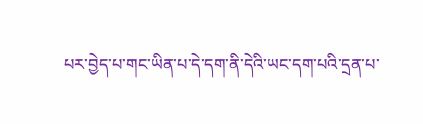པར་བྱེད་པ་གང་ཡིན་པ་དེ་དག་ནི་དེའི་ཡང་དག་པའི་དྲན་པ་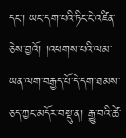དང་། ཡང་དག་པའི་ཏིང་ངེ་འཛིན་ཅེས་བྱའོ། །འཕགས་པའི་ལམ་ཡན་ལག་བརྒྱད་པོ་དེ་དག་ཐམས་ཅད་ཀྱང་མདོར་བསྡུ་ན། རྒྱུ་བའི་ཚེ་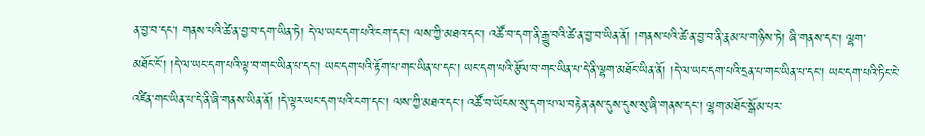ན་བྱ་བ་དང་། གནས་པའི་ཚེ་ན་བྱ་བ་དག་ཡིན་ཏེ། དེ་ལ་ཡང་དག་པའི་ངག་དང་། ལས་ཀྱི་མཐའ་དང་། འཚོ་བ་དག་ནི་རྒྱུ་བའི་ཚེ་ན་བྱ་བ་ཡིན་ནོ། །གནས་པའི་ཚེ་ན་བྱ་བ་ནི་རྣམ་པ་གཉིས་ཏེ། ཞི་གནས་དང་། ལྷག་
མཐོང་ངོ་། །དེ་ལ་ཡང་དག་པའི་ལྟ་བ་གང་ཡིན་པ་དང་། ཡང་དག་པའི་རྟོག་པ་གང་ཡིན་པ་དང་། ཡང་དག་པའི་རྩོལ་བ་གང་ཡིན་པ་དེ་ནི་ལྷག་མཐོང་ཡིན་ནོ། །དེ་ལ་ཡང་དག་པའི་དྲན་པ་གང་ཡིན་པ་དང་། ཡང་དག་པའི་ཏིང་ངེ་འཛིན་གང་ཡིན་པ་དེ་ནི་ཞི་གནས་ཡིན་ནོ། །དེ་ལྟར་ཡང་དག་པའི་ངག་དང་། ལས་ཀྱི་མཐའ་དང་། འཚོ་བ་ཡོངས་སུ་དག་པ་ལ་བརྟེན་ནས་དུས་དུས་སུ་ཞི་གནས་དང་། ལྷག་མཐོང་སྒོམ་པར་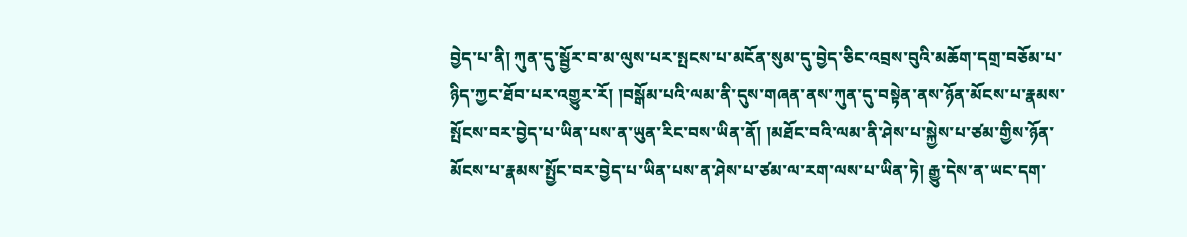བྱེད་པ་ནི། ཀུན་དུ་སྦྱོར་བ་མ་ལུས་པར་སྤངས་པ་མངོན་སུམ་དུ་བྱེད་ཅིང་འབྲས་བུའི་མཆོག་དགྲ་བཅོམ་པ་ཉིད་ཀྱང་ཐོབ་པར་འགྱུར་རོ། །བསྒོམ་པའི་ལམ་ནི་དུས་གཞན་ནས་ཀུན་དུ་བསྟེན་ནས་ཉོན་མོངས་པ་རྣམས་སྤོངས་བར་བྱེད་པ་ཡིན་པས་ན་ཡུན་རིང་བས་ཡིན་ནོ། །མཐོང་བའི་ལམ་ནི་ཤེས་པ་སྐྱེས་པ་ཙམ་གྱིས་ཉོན་མོངས་པ་རྣམས་སྤྱོང་བར་བྱེད་པ་ཡིན་པས་ན་ཤེས་པ་ཙམ་ལ་རག་ལས་པ་ཡིན་ཏེ། རྒྱུ་དེས་ན་ཡང་དག་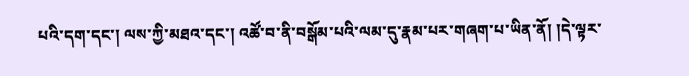པའི་དག་དང་། ལས་ཀྱི་མཐའ་དང་། འཚོ་བ་ནི་བསྒོམ་པའི་ལམ་དུ་རྣམ་པར་གཞག་པ་ཡིན་ནོ། །དེ་ལྟར་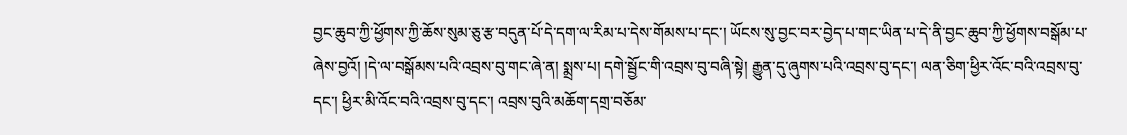བྱང་ཆུབ་ཀྱི་ཕྱོགས་ཀྱི་ཆོས་སུམ་ཅུ་རྩ་བདུན་པོ་དེ་དག་ལ་རིམ་པ་དེས་གོམས་པ་དང་། ཡོངས་སུ་བྱང་བར་བྱེད་པ་གང་ཡིན་པ་དེ་ནི་བྱང་ཆུབ་ཀྱི་ཕྱོགས་བསྒོམ་པ་ཞེས་བྱའོ། །དེ་ལ་བསྒོམས་པའི་འབྲས་བུ་གང་ཞེ་ན། སྨྲས་པ། དགེ་སྦྱོང་གི་འབྲས་བུ་བཞི་སྟེ། རྒྱུན་དུ་ཞུགས་པའི་འབྲས་བུ་དང་། ལན་ཅིག་ཕྱིར་འོང་བའི་འབྲས་བུ་དང་། ཕྱིར་མི་འོང་བའི་འབྲས་བུ་དང་། འབྲས་བུའི་མཆོག་དགྲ་བཅོམ་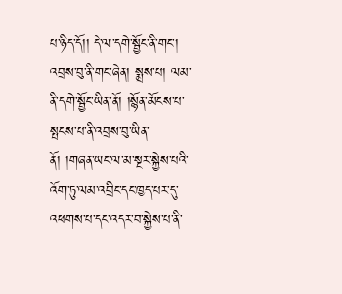པ་ཉིད་དོ།། དེ་ལ་དགེ་སྦྱོང་ནི་གང་། འབྲས་བུ་ནི་གང་ཞེན། སྨྲས་པ། ལམ་ནི་དགེ་སྦྱོང་ཡིན་ནོ། །སྙོན་མོངས་པ་སྤངས་པ་ནི་འབྲས་བུ་ཡིན་ནོ། །གཞན་ཡང་ལ་མ་སྔར་སྐྱེས་པའི་འོག་ཏུ་ལམ་འབྲིང་དང་ཁྱད་པར་དུ་འཕགས་པ་དང་འདར་བ་སྐྱེས་པ་ནི་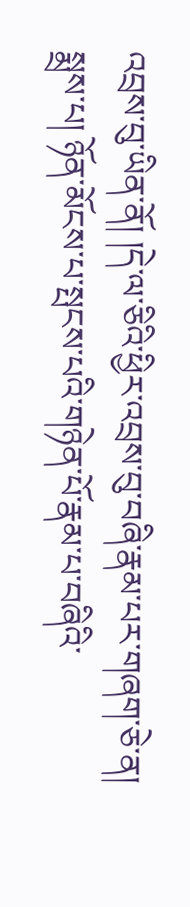འབྲས་བུ་ཡིན་ནོ། །དེ་ལ་ཅིའི་ཕྱིར་འབྲས་བུ་བཞི་རྣམ་པར་གཞག་ཅེ་ན། སྨྲས་པ། ཉོན་མོངས་པ་སྤངས་པའི་གཉེན་པོ་རྣམ་པ་བཞིའི་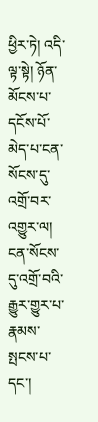ཕྱིར་ཏེ། འདི་ལྟ་སྟེ། ཉོན་མོངས་པ་དངོས་པོ་མེད་པ་ངན་སོངས་དུ་འགྲོ་བར་འགྱུར་ལ། ངན་སོངས་དུ་འགྲོ་བའི་རྒྱུར་གྱུར་པ་རྣམས་སྤངས་པ་དང་།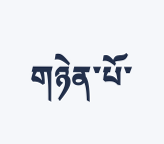གཉེན་པོ་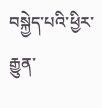བསྐྱེད་པའི་ཕྱིར་རྒྱུན་